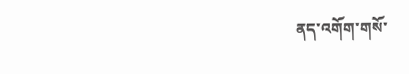ནད་འགོག་གསོ་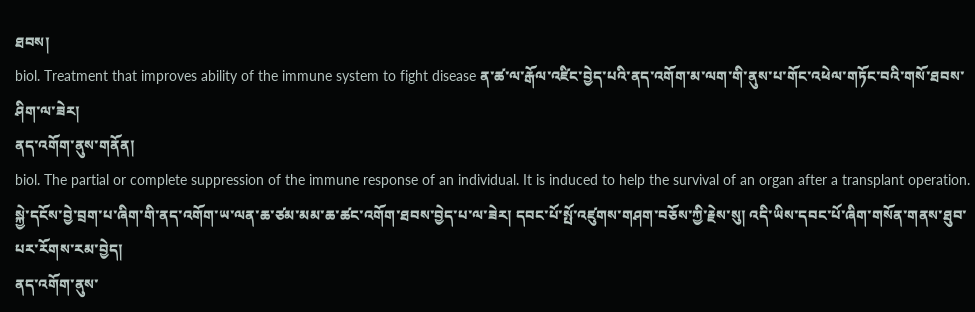ཐབས།
biol. Treatment that improves ability of the immune system to fight disease ན་ཚ་ལ་རྒོལ་འཛིང་བྱེད་པའི་ནད་འགོག་མ་ལག་གི་ནུས་པ་གོང་འཕེལ་གཏོང་བའི་གསོ་ཐབས་ཤིག་ལ་ཟེར།
ནད་འགོག་ནུས་གནོན།
biol. The partial or complete suppression of the immune response of an individual. It is induced to help the survival of an organ after a transplant operation. སྐྱེ་དངོས་བྱེ་བྲག་པ་ཞིག་གི་ནད་འགོག་ཡ་ལན་ཆ་ཙམ་མམ་ཆ་ཚང་འགོག་ཐབས་བྱེད་པ་ལ་ཟེར། དབང་པོ་སྤོ་འཛུགས་གཤག་བཅོས་ཀྱི་རྗེས་སུ། འདི་ཡིས་དབང་པོ་ཞིག་གསོན་གནས་ཐུབ་པར་རོགས་རམ་བྱེད།
ནད་འགོག་ནུས་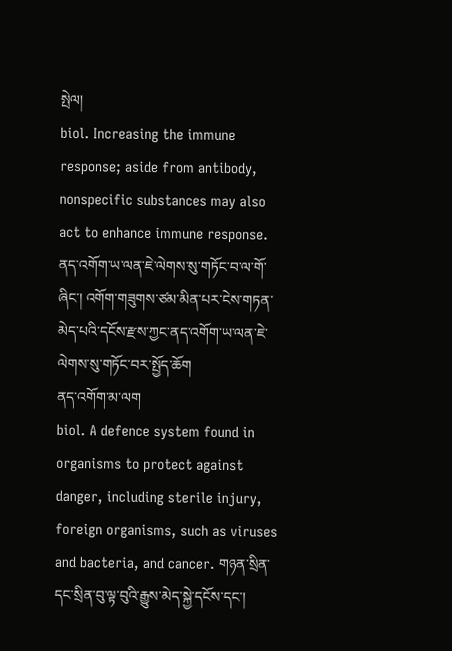སྤེལ།
biol. Increasing the immune response; aside from antibody, nonspecific substances may also act to enhance immune response. ནད་འགོག་ཡ་ལན་ཇེ་ལེགས་སུ་གཏོང་བ་ལ་གོ་ཞིང་། འགོག་གཟུགས་ཙམ་མིན་པར་ངེས་གཏན་མེད་པའི་དངོས་རྫས་ཀྱང་ནད་འགོག་ཡ་ལན་ཇེ་ལེགས་སུ་གཏོང་བར་སྤྱོད་ཆོག
ནད་འགོག་མ་ལག
biol. A defence system found in organisms to protect against danger, including sterile injury, foreign organisms, such as viruses and bacteria, and cancer. གཉན་སྲིན་དང་སྲིན་བུ་ལྟ་བུའི་རྒྱུས་མེད་སྐྱེ་དངོས་དང་།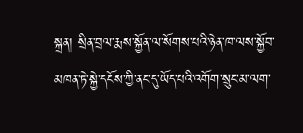སྐྲན། སྲིན་བྲལ་རྨས་སྐྱོན་ལ་སོགས་པའི་ཉེན་ཁ་ལས་སྐྱོབ་མཁན་ཏེ་སྐྱེ་དངོས་ཀྱི་ནང་དུ་ཡོད་པའི་འགོག་སྲུང་མ་ལག་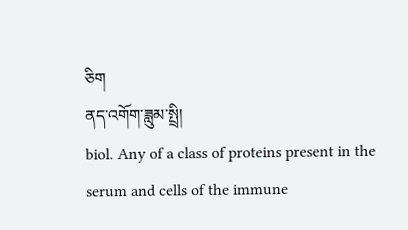ཅིག
ནད་འགོག་ཟླུམ་སྤྲི།
biol. Any of a class of proteins present in the serum and cells of the immune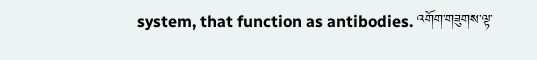system, that function as antibodies. འགོག་གཟུགས་ལྟ་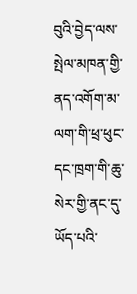བུའི་བྱེད་ལས་སྤེལ་མཁན་གྱི་ནད་འགོག་མ་ལག་གི་ཕྲ་ཕུང་དང་ཁྲག་གི་ཆུ་སེར་གྱི་ནང་དུ་ཡོད་པའི་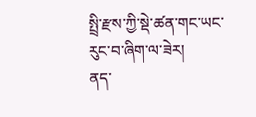སྤྲི་རྫས་ཀྱི་སྡེ་ཚན་གང་ཡང་རུང་བ་ཞིག་ལ་ཟེར།
ནད་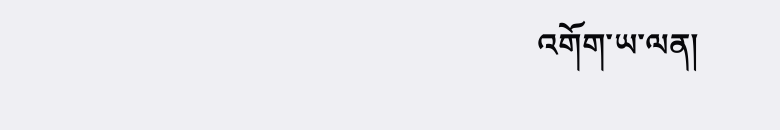འགོག་ཡ་ལན།